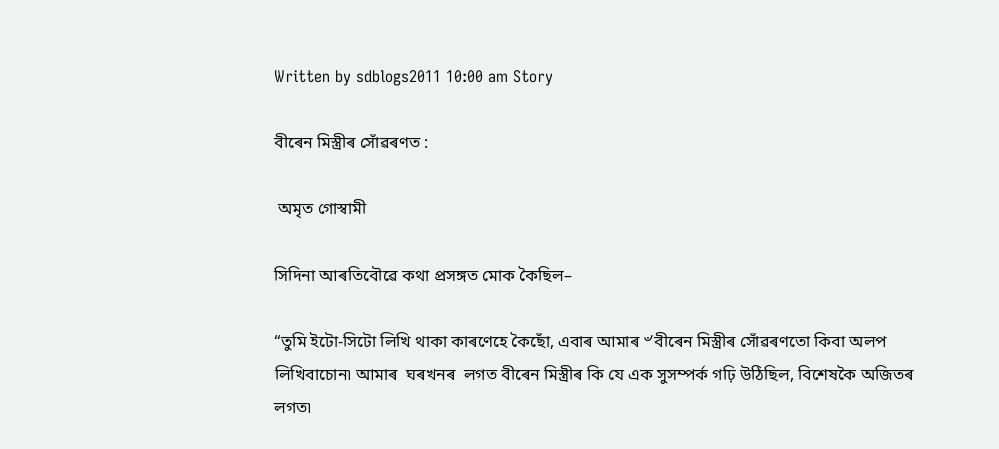Written by sdblogs2011 10:00 am Story

বীৰেন মিস্ত্ৰীৰ সোঁৱৰণত :

 অমৃত গোস্বামী

সিদিনা আৰতিবৌৱে কথা প্ৰসঙ্গত মোক কৈছিল–

“তুমি ইটো-সিটো লিখি থাকা কাৰণেহে কৈছোঁ, এবাৰ আমাৰ ৺বীৰেন মিস্ত্ৰীৰ সোঁৱৰণতো কিবা অলপ লিখিবাচোন৷‌ আমাৰ  ঘৰখনৰ  লগত বীৰেন মিস্ত্ৰীৰ কি যে এক সুসম্পৰ্ক গঢ়ি উঠিছিল, বিশেষকৈ অজিতৰ লগত৷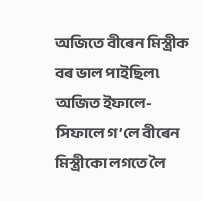অজিতে বীৰেন মিস্ত্ৰীক বৰ ভাল পাইছিল৷ অজিত ইফালে-সিফালে গ’লে বীৰেন মিস্ত্ৰীকো লগতে‌ লৈ‌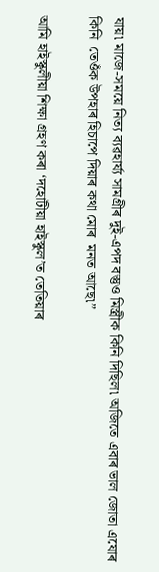যায়৷ মাজে-সময়ে নিত্য ব্যৱহাৰ্য্য সামগ্ৰীৰ দুই-এপদ বস্তুও মিস্ত্ৰীক কিনি দিছিল৷ অজিতে এবাৰ ভাল জোতা এযোৰ কিনি  তেওঁক উপহাৰ হিচাপে দিয়াৰ কথা মোৰ  মনত আছে৷”

আমি হাইস্কুলীয়া শিক্ষা গ্ৰহণ কৰা ‘দহোটীয়া হাইস্কুল’ত তেতিয়াৰ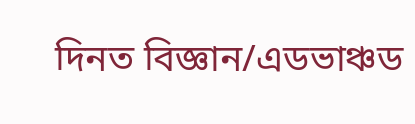দিনত বিজ্ঞান/এডভাঞ্চড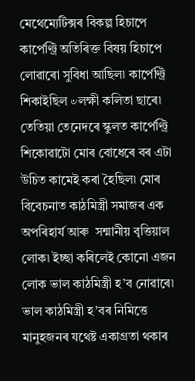মেথেম্যেটিক্সৰ বিকল্প হিচাপে কাৰ্পেণ্ট্ৰি অতিৰিক্ত বিষয় হিচাপে লোৱাৰো সুবিধা আছিল৷ কাৰ্পেণ্ট্ৰি শিকাইছিল ৺লক্ষী কলিতা ছাৰে৷‌ তেতিয়া তেনেদৰে স্কুলত কাৰ্পেণ্ট্ৰি শিকোৱাটো মোৰ বোধেৰে বৰ এটা উচিত কামেই কৰা হৈছিল৷‌ মোৰ বিবেচনাত কাঠমিস্ত্ৰী সমাজৰ এক অপৰিহাৰ্য আৰু  সন্মানীয় বৃত্তিয়াল লোক৷‌ ইচ্ছা কৰিলেই কোনো এজন লোক ভাল কাঠমিস্ত্ৰী হ’ব নোৱাৰে৷‌ ভাল কাঠমিস্ত্ৰী হ’বৰ নিমিত্তে মানুহজনৰ যথেষ্ট একাগ্ৰতা থকাৰ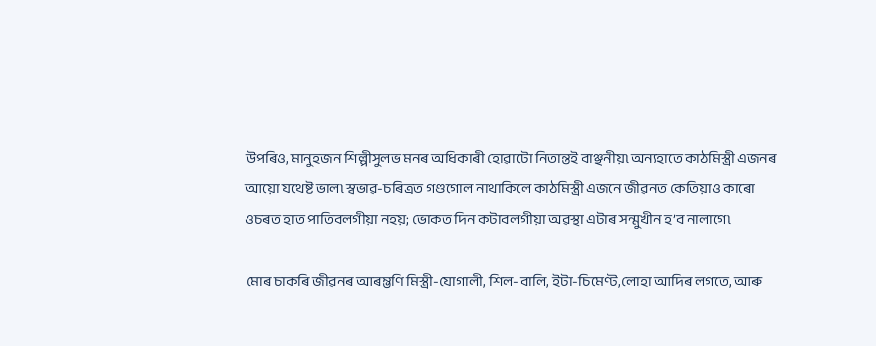উপৰিও, মানুহজন শিল্পীসুলভ মনৰ অধিকাৰী হোৱাটো নিতান্তই বাঞ্ছনীয়৷ অন্যহাতে কাঠমিস্ত্ৰী এজনৰ আয়ো যথেষ্ট ভাল৷ স্বভাৱ-চৰিত্ৰত গণ্ডগোল নাথাকিলে কাঠমিস্ত্ৰী এজনে‌ জীৱনত‌ কেতিয়াও কাৰো ওচৰত হাত পাতিবলগীয়া নহয়; ভোকত দিন কটাবলগীয়া অৱস্থা এটা‌ৰ সন্মুখীন হ’ব নালাগে৷‌

মোৰ চাকৰি জীৱনৰ আৰম্ভণি মিস্ত্ৰী-যোগালী, শিল-বালি, ইটা-চিমেণ্ট,লোহা আদিৰ লগতে, আৰু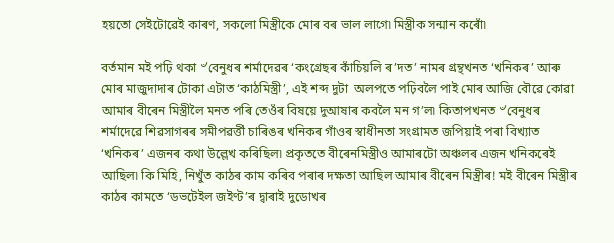হয়তো সেইটোৱেই কাৰণ, সকলো মিস্ত্ৰীকে মোৰ বৰ ভাল লাগে৷ মিস্ত্ৰীক সন্মান কৰোঁ৷‌

বৰ্তমান মই পঢ়ি থকা ৺বেনুধৰ শৰ্মাদেৱৰ ‘কংগ্ৰেছৰ কাঁচিয়লি ৰ’দত’ নামৰ গ্ৰন্থখনত ‘খনিকৰ’ আৰু মোৰ মাজুদাদাৰ টোকা এটাত ‘কাঠমিস্ত্ৰী’, এই শব্দ দুটা  অলপতে পঢ়িবলৈ পাই মোৰ আজি বৌৱে কোৱা আমাৰ বীৰেন মিস্ত্ৰীলৈ মনত পৰি তেওঁৰ বিষয়ে দুআষাৰ কবলৈ মন গ’ল৷ কিতাপখনত ৺বেনুধৰ শৰ্মাদেৱে শিৱসাগৰৰ সমীপৱৰ্ত্তী চাৰিঙৰ খনিকৰ গাঁওৰ স্বাধীনতা সংগ্ৰামত জপিয়াই পৰা বিখ্যাত ‘খনিকৰ’ এজনৰ কথা উল্লেখ কৰিছিল৷ প্ৰকৃততে বীৰেনমিস্ত্ৰীও আমাৰটো অঞ্চলৰ এজন‌ খনিকৰেই আছিল৷‌ কি মিহি, নিখুঁত কাঠৰ কাম কৰিব পৰাৰ দক্ষতা আছিল আমাৰ বীৰেন‌ মিস্ত্ৰীৰ! মই বীৰেন মিস্ত্ৰীৰ কাঠৰ কামতে ‘ডভটেইল জইণ্ট’ৰ দ্বাৰাই দুডোখৰ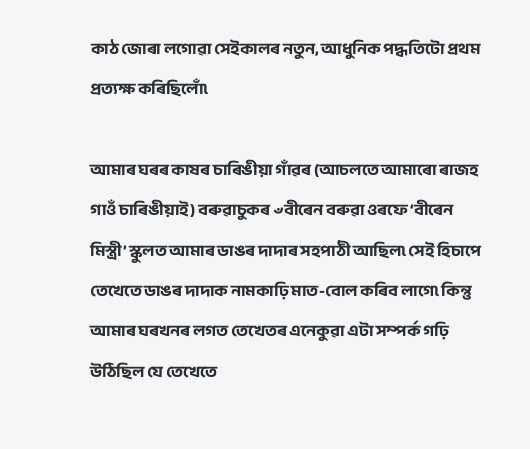কাঠ জোৰা লগোৱা সেইকালৰ নতুন, আধুনিক পদ্ধতিটো প্ৰথম প্ৰত্যক্ষ কৰিছিলোঁ৷

আমাৰ ঘৰৰ কাষৰ চাৰিঙীয়া গাঁৱৰ (আচলতে আমাৰো ৰাজহ গাওঁ চাৰিঙীয়াই) বৰুৱাচুকৰ‌ ৺বীৰেন বৰুৱা ওৰফে ‘বীৰেন‌ মিস্ত্ৰী’ স্কুলত আমাৰ ডাঙৰ দাদাৰ সহপাঠী আছিল৷‌ সেই হিচাপে তেখেতে ডাঙৰ দাদাক নামকাঢ়ি মাত-বোল কৰিব লাগে৷ কিন্তু আমাৰ ঘৰখনৰ লগত তেখেতৰ এনেকুৱা এটা সম্পৰ্ক গঢ়ি উঠিছিল যে তেখেতে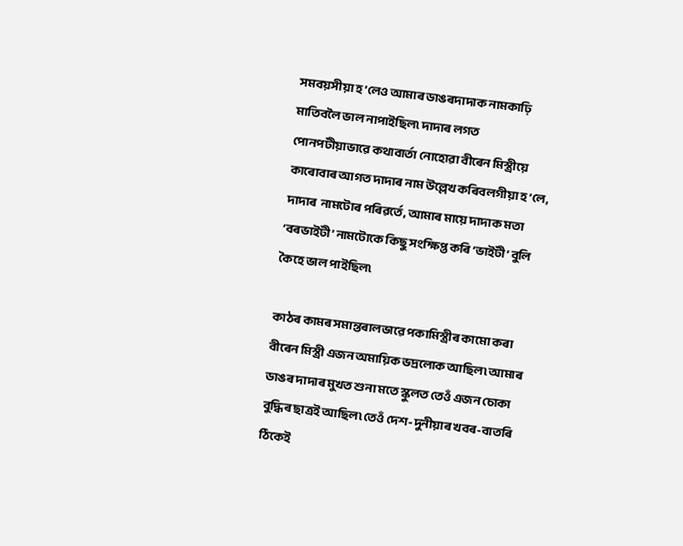সমবয়সীয়া হ’লেও আমাৰ ডাঙৰদাদাক নামকাঢ়ি  মাতিবলৈ ভাল নাপাইছিল৷ দাদাৰ লগত পোনপটীয়াভাৱে কথাবাৰ্তা নোহোৱা বীৰেন মিস্ত্ৰীয়ে কাৰোবাৰ আগত দাদাৰ নাম উল্লেখ কৰিবলগীয়া হ’লে, দাদাৰ  নামটোৰ পৰিৱৰ্তে, আমাৰ মায়ে দাদাক মতা ‘বৰভাইটী’ নামটোকে কিছু সংক্ষিপ্ত কৰি ‘ভাইটী’ বুলি কৈহে ভাল পাইছিল৷

কাঠৰ কামৰ সমান্তৰালভাৱে পকামিস্ত্ৰীৰ কামো কৰা বীৰেন মিস্ত্ৰী এজন অমায়িক ভদ্ৰলোক আছিল৷ আমাৰ ডাঙৰ দাদাৰ মুখত শুনা মতে স্কুলত তেওঁ এজন চোকা বুদ্ধিৰ ছাত্ৰই আছিল৷ তেওঁ দেশ-দুনীয়াৰ খবৰ-বাতৰি ঠিকেই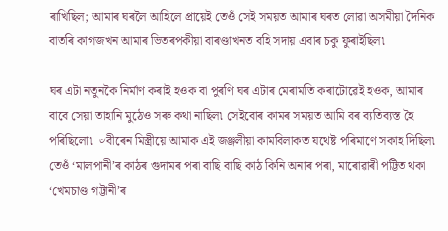ৰাখিছিল; আমাৰ ঘৰলৈ আহিলে প্ৰায়েই তেওঁ সেই সময়ত আমাৰ ঘৰত লোৱা অসমীয়া দৈনিক বাতৰি কাগজখন আমাৰ ভিতৰপকীয়া বাৰণ্ডাখনত বহি সদায় এবাৰ চকু ফুৰাইছিল৷

ঘৰ এটা নতুনকৈ নিৰ্মাণ কৰাই হওক বা পুৰণি ঘৰ এটাৰ মেৰামতি কৰাটোৱেই হওক, আমাৰ বাবে সেয়া তাহানি মুঠেও সৰু কথা নাছিল৷ সেইবোৰ কামৰ সময়ত আমি বৰ ব্যতিব্যস্ত হৈ পৰিছিলো৷‌  ৺বীৰেন মিস্ত্ৰীয়ে আমাক এই জঞ্জলীয়া কামবিলাকত যথেষ্ট পৰিমাণে সকাহ দিছিল৷‌ তেওঁ ‘মালপানী’ৰ কাঠৰ গুদামৰ পৰা বাছি বাছি কাঠ কিনি অনাৰ পৰা, মাৰোৱাৰী পট্টিত থকা ‘খেমচাণ্ড গট্টানী’ৰ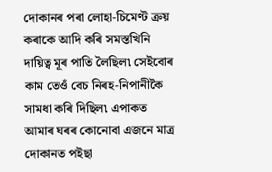দোকানৰ পৰা লোহা-চিমেণ্ট ক্ৰয় কৰাকে আদি কৰি সমস্তখিনি দায়িত্ব মূৰ পাতি লৈছিল৷ সেইবোৰ কাম তেওঁ বেচ নিৰহ-নিপানীকৈ সামধা কৰি দিছিল৷ এপাকত আমাৰ ঘৰৰ কোনোবা এজনে মাত্ৰ দোকানত পইছা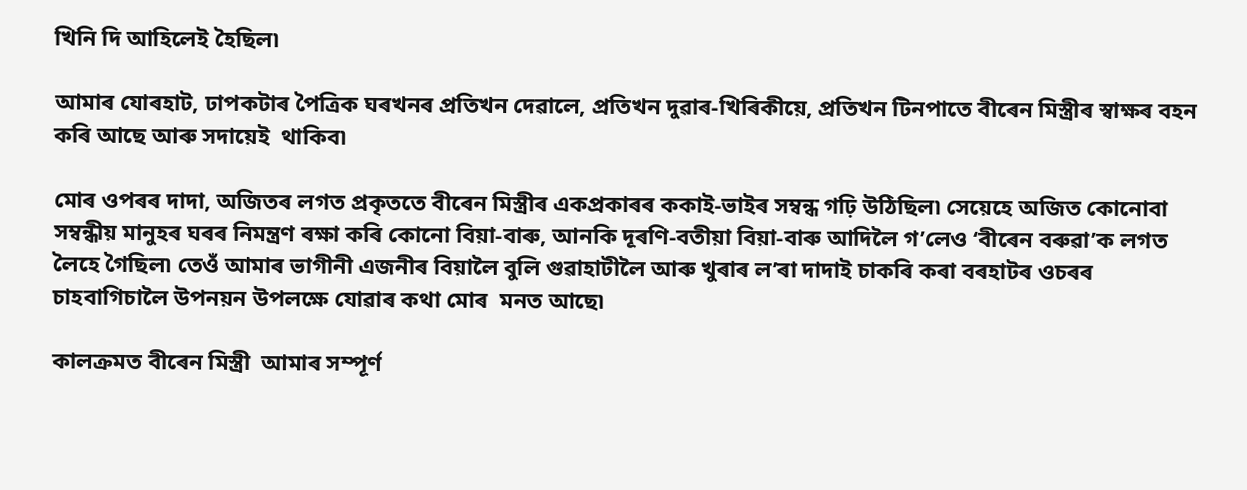খিনি দি আহিলেই হৈছিল৷‌

আমাৰ যোৰহাট, ঢাপকটাৰ পৈত্ৰিক ঘৰখনৰ প্ৰতিখন দেৱালে, প্ৰতিখন দুৱাৰ-খিৰিকীয়ে, প্ৰতিখন টিনপাতে বীৰেন মিস্ত্ৰীৰ স্বাক্ষৰ বহন কৰি আছে আৰু সদায়েই  থাকিব৷

মোৰ ওপৰৰ দাদা, অজিতৰ লগত প্ৰকৃততে বীৰেন মিস্ত্ৰীৰ একপ্ৰকাৰৰ ককাই-ভাইৰ সম্বন্ধ গঢ়ি উঠিছিল৷ সেয়েহে অজিত কোনোবা সম্বন্ধীয় মানুহৰ ঘৰৰ নিমন্ত্ৰণ ৰক্ষা কৰি কোনো বিয়া-বাৰু, আনকি দূৰণি-বতীয়া বিয়া-বাৰু আদিলৈ গ’লেও ‘বীৰেন বৰুৱা’ক লগত লৈহে গৈছিল৷ তেওঁ আমাৰ ভাগীনী এজনীৰ বিয়ালৈ বুলি গুৱাহাটীলৈ‌ আৰু খুৰাৰ ল’ৰা দাদাই চাকৰি কৰা বৰহাটৰ ওচৰৰ চাহবাগিচালৈ উপনয়ন উপলক্ষে যোৱাৰ কথা মোৰ  মনত আছে৷

কালক্ৰমত বীৰেন মিস্ত্ৰী  আমাৰ সম্পূৰ্ণ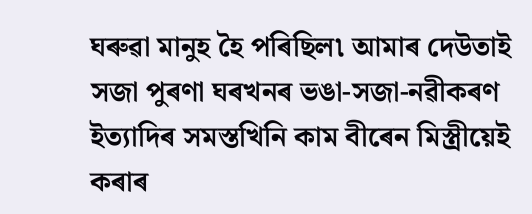ঘৰুৱা মানুহ হৈ পৰিছিল৷ আমাৰ দেউতাই সজা পুৰণা ঘৰখনৰ ভঙা-সজা-নৱীকৰণ ইত্যাদিৰ সমস্তখিনি কাম বীৰেন মিস্ত্ৰীয়েই কৰাৰ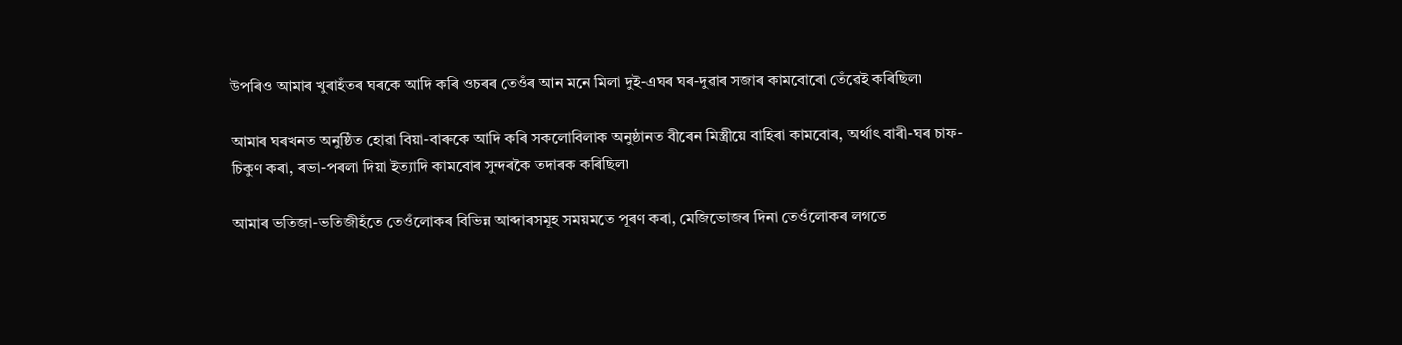উপৰিও আমাৰ খুৰাহঁতৰ ঘৰকে আদি কৰি ওচৰৰ তেওঁৰ আন মনে মিলা দুই-এঘৰ ঘৰ-দুৱাৰ সজাৰ কামবোৰো তেঁৱেই কৰিছিল৷

আমাৰ ঘৰখনত অনুষ্ঠিত হোৱা বিয়া-বাৰুকে আদি কৰি সকলোবিলাক অনুষ্ঠানত বীৰেন মিস্ত্ৰীয়ে বাহিৰা কামবোৰ, অৰ্থাৎ বাৰী-ঘৰ‌ চাফ-চিকুণ কৰা, ৰভা-পৰলা দিয়া ইত্যাদি কামবোৰ সুন্দৰকৈ তদাৰক কৰিছিল৷‌

আমাৰ ভতিজা-ভতিজীহঁতে তেওঁলোকৰ বিভিন্ন আব্দাৰসমূহ সময়মতে পূৰণ কৰা, মেজিভোজৰ‌ দিনা তেওঁলোকৰ লগতে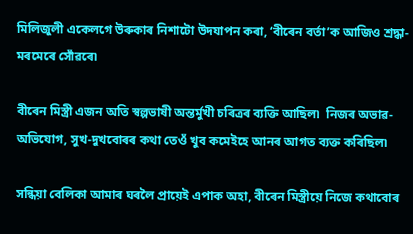মিলিজুলী একেলগে উৰুকাৰ নিশাটো উদযাপন কৰা, ‘বীৰেন বৰ্তা’ক আজিও শ্ৰদ্ধা-মৰমেৰে সোঁৱৰে৷

বীৰেন‌ মিস্ত্ৰী এজন অতি স্বল্পভাষী অন্তৰ্মুখী চৰিত্ৰৰ ব্যক্তি আছিল৷  নিজৰ অভাৱ-অভিযোগ, সুখ-দুখবোৰৰ কথা তেওঁ খুব কমেইহে আনৰ আগত ব্যক্ত কৰিছিল৷‌

সন্ধিয়া বেলিকা আমাৰ ঘৰলৈ প্ৰায়েই এপাক অহা, বীৰেন মিস্ত্ৰীয়ে নিজে কথাবোৰ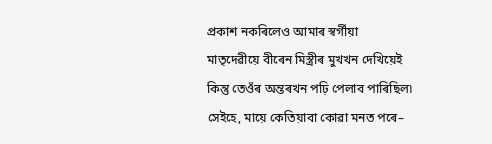প্ৰকাশ নকৰিলেও আমাৰ স্বৰ্গীয়া মাতৃদেৱীয়ে বীৰেন মিস্ত্ৰীৰ মুখখন দেখিয়েই কিন্তু তেওঁৰ অন্তৰখন পঢ়ি পেলাব পাৰিছিল৷ সেইহে, মায়ে কেতিয়াবা কোৱা মনত পৰে–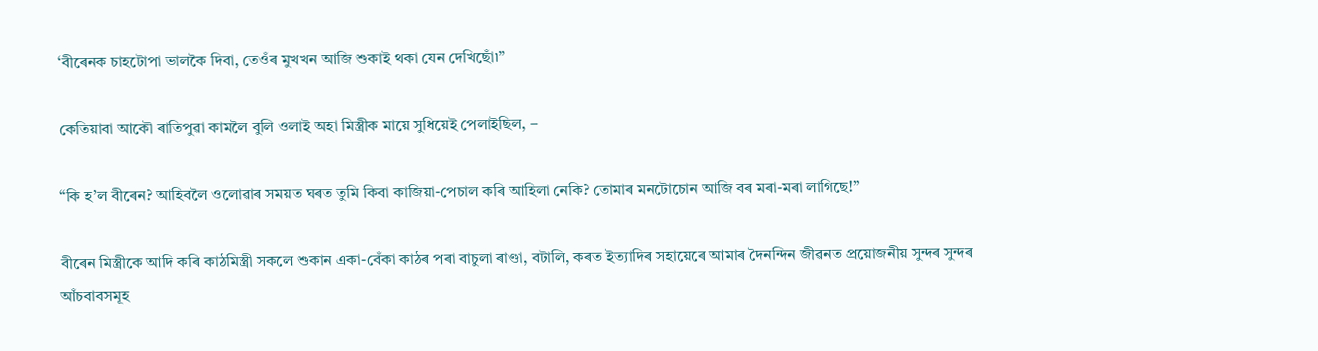‘বীৰেনক চাহটোপা ভালকৈ দিবা, তেওঁৰ মুখখন আজি শুকাই থকা যেন দেখিছোঁ৷”

কেতিয়াবা আকৌ ৰাতিপুৱা কামলৈ বুলি ওলাই অহা মিস্ত্ৰীক মায়ে সুধিয়েই পেলাইছিল, –

“কি হ’ল বীৰেন? আহিবলৈ ওলোৱাৰ সময়ত ঘৰত তুমি কিবা কাজিয়া-পেচাল কৰি আহিলা নেকি? তোমাৰ মনটোচোন আজি বৰ মৰা-মৰা লাগিছে!”

বীৰেন মিস্ত্ৰীকে আদি কৰি কাঠমিস্ত্ৰী সকলে শুকান একা-বেঁকা কাঠৰ পৰা বাচুলা ৰাণ্ডা, বটালি, কৰত ইত্যাদিৰ সহায়েৰে আমাৰ দৈনন্দিন জীৱনত প্ৰয়োজনীয় সুন্দৰ সুন্দৰ আঁচবাবসমূহ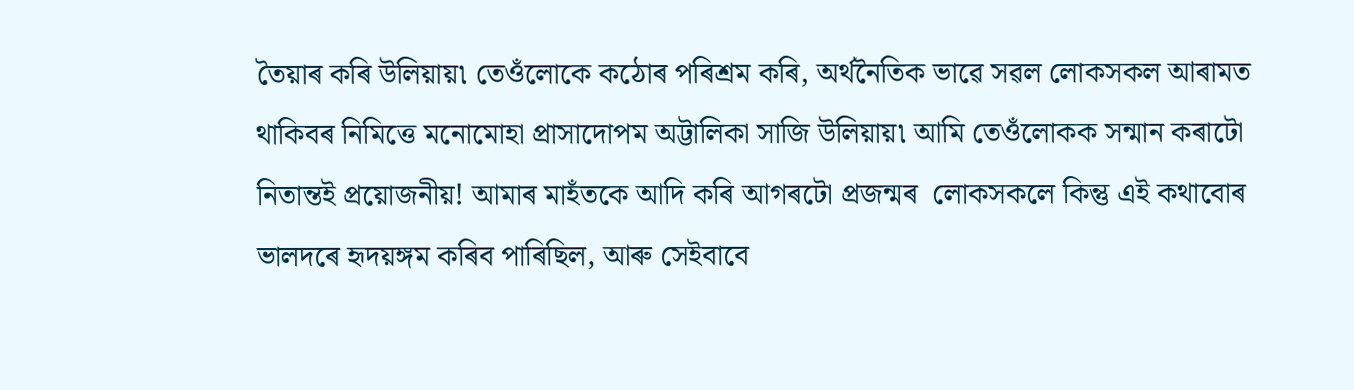তৈয়াৰ কৰি উলিয়ায়৷ তেওঁলোকে কঠোৰ‌ পৰিশ্ৰম কৰি, অৰ্থনৈতিক ভাৱে সৱল লোকসকল আৰামত থাকিবৰ নিমিত্তে মনোমোহা প্ৰাসাদোপম অট্টালিকা সাজি উলিয়ায়৷ আমি তেওঁলোকক সন্মান কৰাটো নিতান্তই প্ৰয়োজনীয়! আমাৰ মাহঁতকে আদি কৰি আগৰটো‌ প্ৰজন্মৰ  লোকসকলে কিন্তু এই কথাবোৰ ভালদৰে হৃদয়ঙ্গম কৰিব পাৰিছিল, আৰু সেইবাবে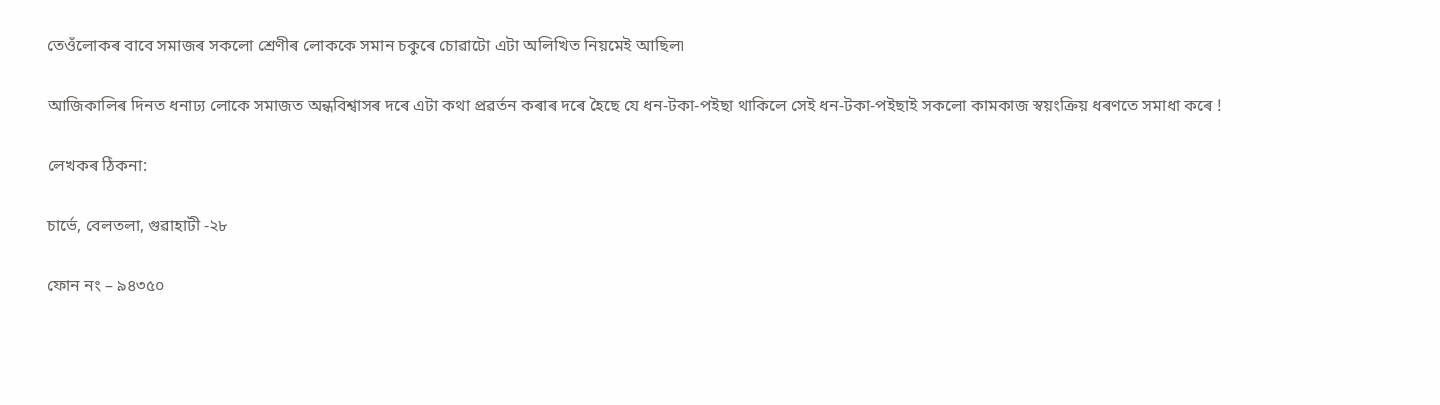তেওঁলোকৰ বাবে সমাজৰ সকলো শ্ৰেণীৰ লোককে সমান চকুৰে চোৱাটো এটা অলিখিত নিয়মেই আছিল৷

আজিকালিৰ দিনত ধনাঢ্য লোকে সমাজত অন্ধবিশ্বাসৰ দৰে এটা কথা প্ৰৱৰ্তন কৰাৰ দৰে হৈছে যে ধন-টকা-পইছা থাকিলে সেই ধন-টকা-পইছাই সকলো কামকাজ স্বয়ংক্ৰিয় ধৰণতে সমাধা কৰে !

লেখকৰ ঠিকনা:

চাৰ্ভে, বেলতলা, গুৱাহাটী -২৮

ফোন নং – ৯৪৩৫০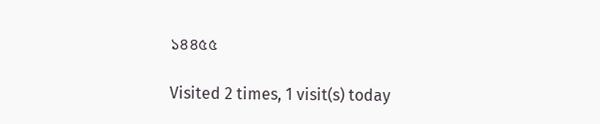১৪৪৫৫

Visited 2 times, 1 visit(s) today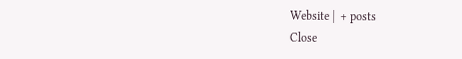Website |  + posts
Close